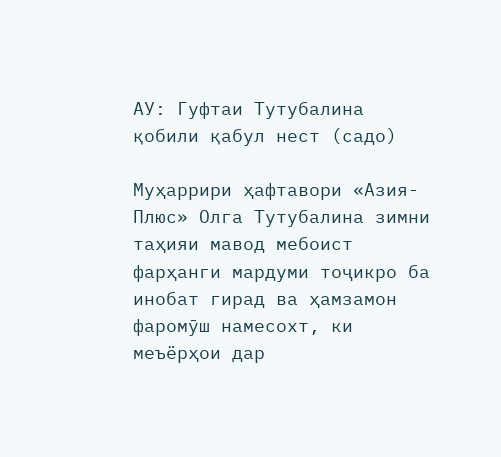АУ: Гуфтаи Тутубалина қобили қабул нест (садо)

Муҳаррири ҳафтавори «Азия-Плюс» Олга Тутубалина зимни таҳияи мавод мебоист фарҳанги мардуми тоҷикро ба инобат гирад ва ҳамзамон фаромӯш намесохт, ки меъёрҳои дар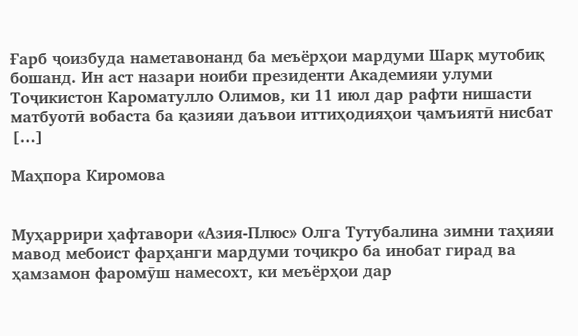Ғарб ҷоизбуда наметавонанд ба меъёрҳои мардуми Шарқ мутобиқ бошанд. Ин аст назари ноиби президенти Академияи улуми Тоҷикистон Кароматулло Олимов, ки 11 июл дар рафти нишасти матбуотӣ вобаста ба қазияи даъвои иттиҳодияҳои ҷамъиятӣ нисбат […]

Маҳпора Киромова


Муҳаррири ҳафтавори «Азия-Плюс» Олга Тутубалина зимни таҳияи мавод мебоист фарҳанги мардуми тоҷикро ба инобат гирад ва ҳамзамон фаромӯш намесохт, ки меъёрҳои дар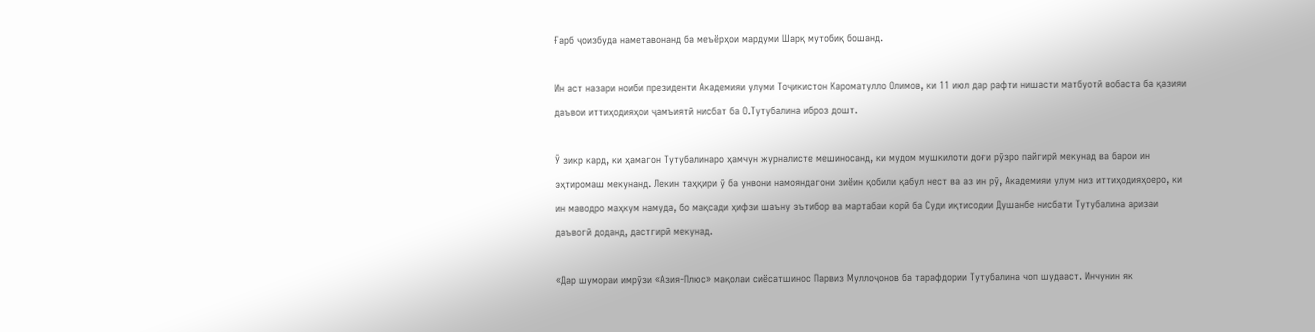Ғарб ҷоизбуда наметавонанд ба меъёрҳои мардуми Шарқ мутобиқ бошанд.

Ин аст назари ноиби президенти Академияи улуми Тоҷикистон Кароматулло Олимов, ки 11 июл дар рафти нишасти матбуотӣ вобаста ба қазияи даъвои иттиҳодияҳои ҷамъиятӣ нисбат ба О.Тутубалина иброз дошт.

Ӯ зикр кард, ки ҳамагон Тутубалинаро ҳамчун журналисте мешиносанд, ки мудом мушкилоти доғи рӯзро пайгирӣ мекунад ва барои ин эҳтиромаш мекунанд. Лекин таҳқири ӯ ба унвони намояндагони зиёин қобили қабул нест ва аз ин рӯ, Академияи улум низ иттиҳодияҳоеро, ки ин маводро маҳкум намуда, бо мақсади ҳифзи шаъну эътибор ва мартабаи корӣ ба Суди иқтисодии Душанбе нисбати Тутубалина аризаи даъвогӣ доданд, дастгирӣ мекунад.

«Дар шумораи имрӯзи «Азия-Плюс» мақолаи сиёсатшинос Парвиз Муллоҷонов ба тарафдории Тутубалина чоп шудааст. Инчунин як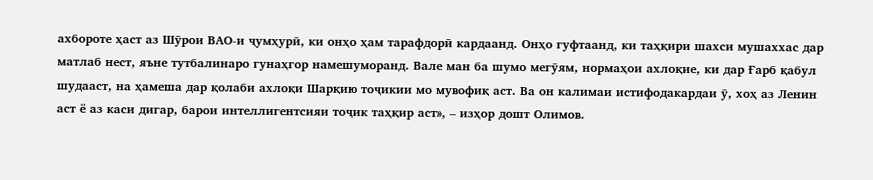ахбороте ҳаст аз Шӯрои ВАО-и ҷумҳурӣ, ки онҳо ҳам тарафдорӣ кардаанд. Онҳо гуфтаанд, ки таҳқири шахси мушаххас дар матлаб нест, яъне тутбалинаро гунаҳгор намешуморанд. Вале ман ба шумо мегӯям, нормаҳои ахлоқие, ки дар Ғарб қабул шудааст, на ҳамеша дар қолаби ахлоқи Шарқию тоҷикии мо мувофиқ аст. Ва он калимаи истифодакардаи ӯ, хоҳ аз Ленин аст ё аз каси дигар, барои интеллигентсияи тоҷик таҳқир аст», – изҳор дошт Олимов.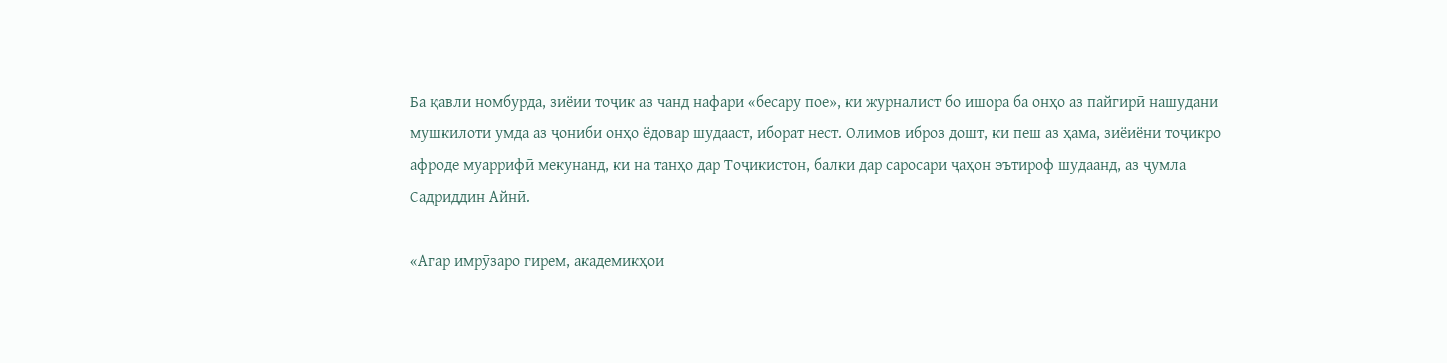Ба қавли номбурда, зиёии тоҷик аз чанд нафари «бесару пое», ки журналист бо ишора ба онҳо аз пайгирӣ нашудани мушкилоти умда аз ҷониби онҳо ёдовар шудааст, иборат нест. Олимов иброз дошт, ки пеш аз ҳама, зиёиёни тоҷикро афроде муаррифӣ мекунанд, ки на танҳо дар Тоҷикистон, балки дар саросари ҷаҳон эътироф шудаанд, аз ҷумла Садриддин Айнӣ.

«Агар имрӯзаро гирем, академикҳои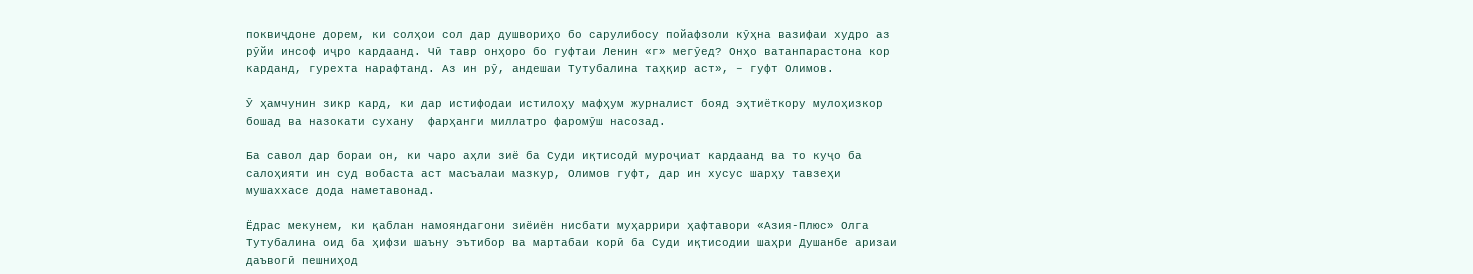поквиҷдоне дорем, ки солҳои сол дар душвориҳо бо сарулибосу пойафзоли кӯҳна вазифаи худро аз рӯйи инсоф иҷро кардаанд. Чӣ тавр онҳоро бо гуфтаи Ленин «г» мегӯед? Онҳо ватанпарастона кор карданд, гурехта нарафтанд. Аз ин рӯ, андешаи Тутубалина таҳқир аст», – гуфт Олимов.

Ӯ ҳамчунин зикр кард, ки дар истифодаи истилоҳу мафҳум журналист бояд эҳтиёткору мулоҳизкор бошад ва назокати сухану  фарҳанги миллатро фаромӯш насозад.

Ба савол дар бораи он, ки чаро аҳли зиё ба Суди иқтисодӣ муроҷиат кардаанд ва то куҷо ба салоҳияти ин суд вобаста аст масъалаи мазкур, Олимов гуфт, дар ин хусус шарҳу тавзеҳи мушаххасе дода наметавонад.

Ёдрас мекунем, ки қаблан намояндагони зиёиён нисбати муҳаррири ҳафтавори «Азия-Плюс» Олга Тутубалина оид ба ҳифзи шаъну эътибор ва мартабаи корӣ ба Суди иқтисодии шаҳри Душанбе аризаи даъвогӣ пешниҳод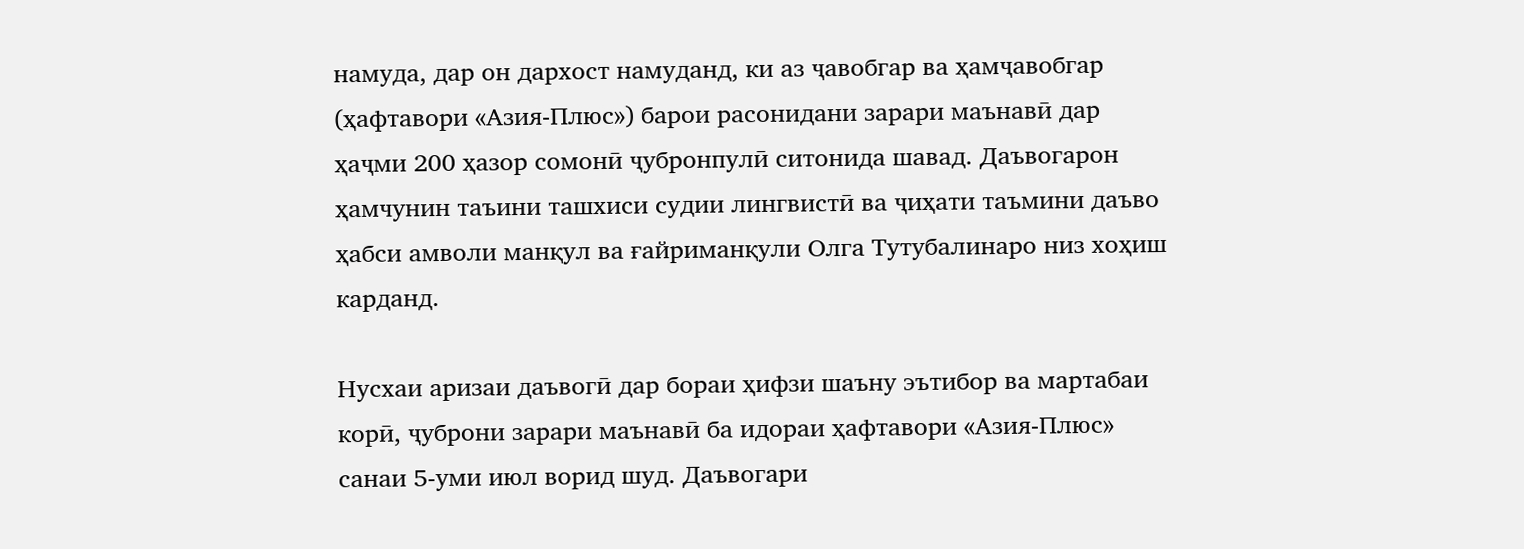намуда, дар он дархост намуданд, ки аз ҷавобгар ва ҳамҷавобгар (ҳафтавори «Азия-Плюс») барои расонидани зарари маънавӣ дар ҳаҷми 200 ҳазор сомонӣ ҷубронпулӣ ситонида шавад. Даъвогарон ҳамчунин таъини ташхиси судии лингвистӣ ва ҷиҳати таъмини даъво ҳабси амволи манқул ва ғайриманқули Олга Тутубалинаро низ хоҳиш карданд.

Нусхаи аризаи даъвогӣ дар бораи ҳифзи шаъну эътибор ва мартабаи корӣ, ҷуброни зарари маънавӣ ба идораи ҳафтавори «Азия-Плюс» санаи 5-уми июл ворид шуд. Даъвогари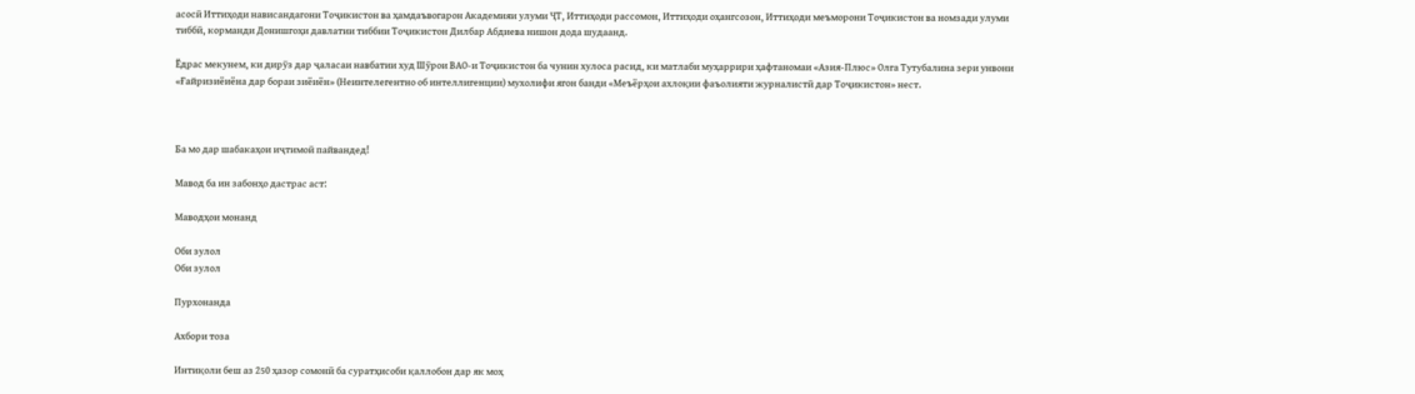асосӣ Иттиҳоди нависандагони Тоҷикистон ва ҳамдаъвогарон Академияи улуми ҶТ, Иттиҳоди рассомон, Иттиҳоди оҳангсозон, Иттиҳоди меъморони Тоҷикистон ва номзади улуми тиббӣ, корманди Донишгоҳи давлатии тиббии Тоҷикистон Дилбар Абдиева нишон дода шудаанд.

Ёдрас мекунем, ки дирӯз дар ҷаласаи навбатии худ Шӯрои ВАО-и Тоҷикистон ба чунин хулоса расид, ки матлаби муҳаррири ҳафтаномаи «Азия-Плюс» Олга Тутубалина зери унвони «Ғайризиёиёна дар бораи зиёиён» (Неинтелегентно об интеллигенции) мухолифи ягон банди «Меъёрҳои ахлоқии фаъолияти журналистӣ дар Тоҷикистон» нест.



Ба мо дар шабакаҳои иҷтимоӣ пайвандед!

Мавод ба ин забонҳо дастрас аст:

Маводҳои монанд

Оби зулол
Оби зулол

Пурхонанда

Ахбори тоза

Интиқоли беш аз 250 ҳазор сомонӣ ба суратҳисоби қаллобон дар як моҳ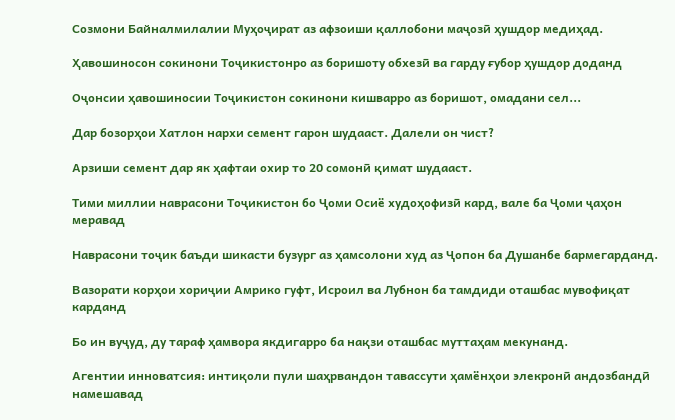Созмони Байналмилалии Муҳоҷират аз афзоиши қаллобони маҷозӣ ҳушдор медиҳад.

Ҳавошиносон сокинони Тоҷикистонро аз боришоту обхезӣ ва гарду ғубор ҳушдор доданд

Оҷонсии ҳавошиносии Тоҷикистон сокинони кишварро аз боришот, омадани сел...

Дар бозорҳои Хатлон нархи семент гарон шудааст. Далели он чист?

Арзиши семент дар як ҳафтаи охир то 20 сомонӣ қимат шудааст.

Тими миллии наврасони Тоҷикистон бо Ҷоми Осиё худоҳофизӣ кард, вале ба Ҷоми ҷаҳон меравад

Наврасони тоҷик баъди шикасти бузург аз ҳамсолони худ аз Ҷопон ба Душанбе бармегарданд.

Вазорати корҳои хориҷии Амрико гуфт, Исроил ва Лубнон ба тамдиди оташбас мувофиқат карданд

Бо ин вуҷуд, ду тараф ҳамвора якдигарро ба нақзи оташбас муттаҳам мекунанд.

Агентии инноватсия: интиқоли пули шаҳрвандон тавассути ҳамёнҳои элекронӣ андозбандӣ намешавад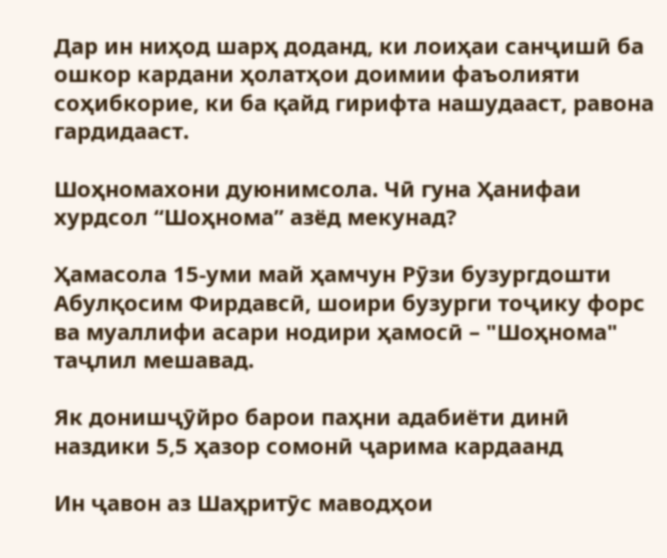Дар ин ниҳод шарҳ доданд, ки лоиҳаи санҷишӣ ба ошкор кардани ҳолатҳои доимии фаъолияти соҳибкорие, ки ба қайд гирифта нашудааст, равона гардидааст.

Шоҳномахони дуюнимсола. Чӣ гуна Ҳанифаи хурдсол “Шоҳнома” азёд мекунад?

Ҳамасола 15-уми май ҳамчун Рӯзи бузургдошти Абулқосим Фирдавсӣ, шоири бузурги тоҷику форс ва муаллифи асари нодири ҳамосӣ – "Шоҳнома" таҷлил мешавад.

Як донишҷӯйро барои паҳни адабиёти динӣ наздики 5,5 ҳазор сомонӣ ҷарима кардаанд

Ин ҷавон аз Шаҳритӯс маводҳои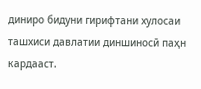диниро бидуни гирифтани хулосаи ташхиси давлатии диншиносӣ паҳн кардааст.